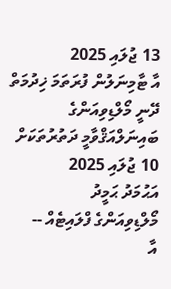13 ޖުލައި 2025
އާ ޓާމިނަލުން ފުރަތަމަ ޚިދުމަތް ދޭނީ މޯލްޑިވިއަންގެ ބައިނަލްއަޤްވާމީ ދަތުރުތަކަށް
10 ޖުލައި 2025
އަޙުމަދު ޙަމީދު
މޯލްޑިވިއަންގެ ފްލައިޓެއް --
އާ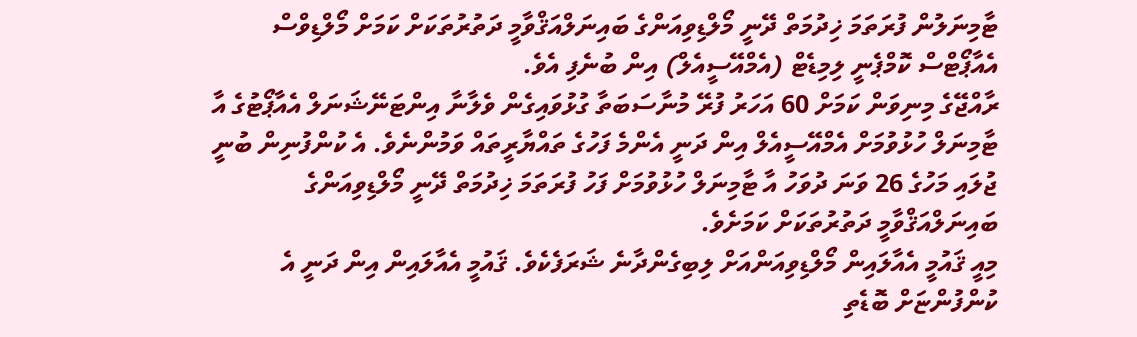ޓާމިނަލުން ފުރަތަމަ ޚިދުމަތް ދޭނީ މޯލްޑިވިއަންގެ ބައިނަލްއަޤްވާމީ ދަތުރުތަކަށް ކަމަށް މޯލްޑިވްސް އެއާޕޯޓްސް ކޮމްޕެނީ ލިމިޑެޓް (އެމްއޭސީއެލް) އިން ބުނެފި އެވެ.
ރާއްޖޭގެ މިނިވަން ކަމަށް 60 އަހަރު ފުރޭ މުނާސަބަތާ ގުޅުވައިގެން ވެލާނާ އިންޓަނޭޝަނަލް އެއާޕޯޓުގެ އާ ޓާމިނަލް ހުޅުވުމަށް އެމްއޭސީއެލް އިން ދަނީ އެންމެ ފަހުގެ ތައްޔާރީތައް ވަމުންނެވެ. އެ ކުންފުނިން ބުނީ ޖުލައި މަހުގެ 26 ވަނަ ދުވަހު އާ ޓާމިނަލް ހުޅުވުމަށް ފަހު ފުރަތަމަ ޚިދުމަތް ދޭނީ މޯލްޑިވިއަންގެ ބައިނަލްއަޤްވާމީ ދަތުރުތަކަށް ކަމަށެވެ.
މިއީ ޤައުމީ އެއާލައިން މޯލްޑިވިއަންއަށް ލިބިގެންދާނެ ޝަރަފެކެވެ. ޤައުމީ އެއާލައިން އިން ދަނީ އެ ކުންފުންޏަށް ބޮޑެތި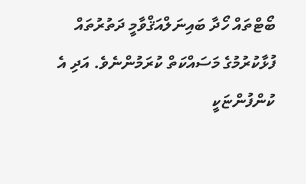ބޯޓްތައް ހޯދާ ބައިނަލްއަޤްވާމީ ދަތުރުތައް ފުޅާކުރުމުގެ މަސައްކަތް ކުރަމުންނެވެ. އަދި އެ ކުންފުންޏަކީ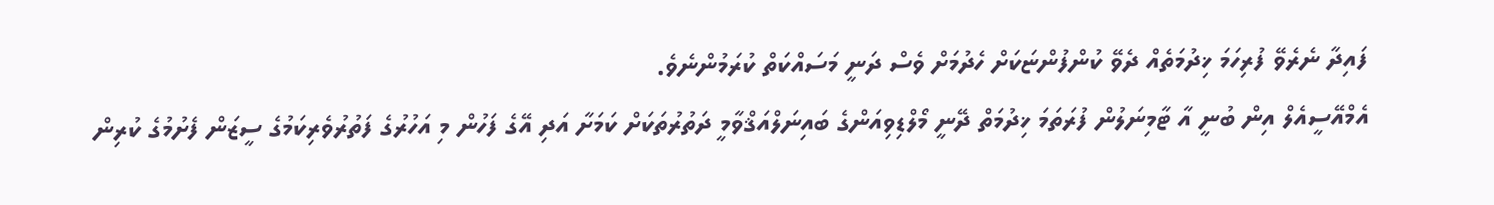ފައިދާ ނެރެވޭ ފުރިހަމަ ޚިދުމަތެއް ދެވޭ ކުންފުންޏަކަށް ހެދުމަށް ވެސް ދަނީ މަސައްކަތް ކުރަމުންނެވެ.
އެމްއޭސީއެލް އިން ބުނީ އާ ޓާމިނަލުން ފުރަތަމަ ޚިދުމަތް ދޭނީ މޯލްޑިވިއަންގެ ބައިނަލްއަޤްވާމީ ދަތުރުތަކަށް ކަމަށާ އަދި އޭގެ ފަހުން މި އަހުރުގެ ފަތުރުވެރިކަމުގެ ސީޒަން ފެށުމުގެ ކުރިން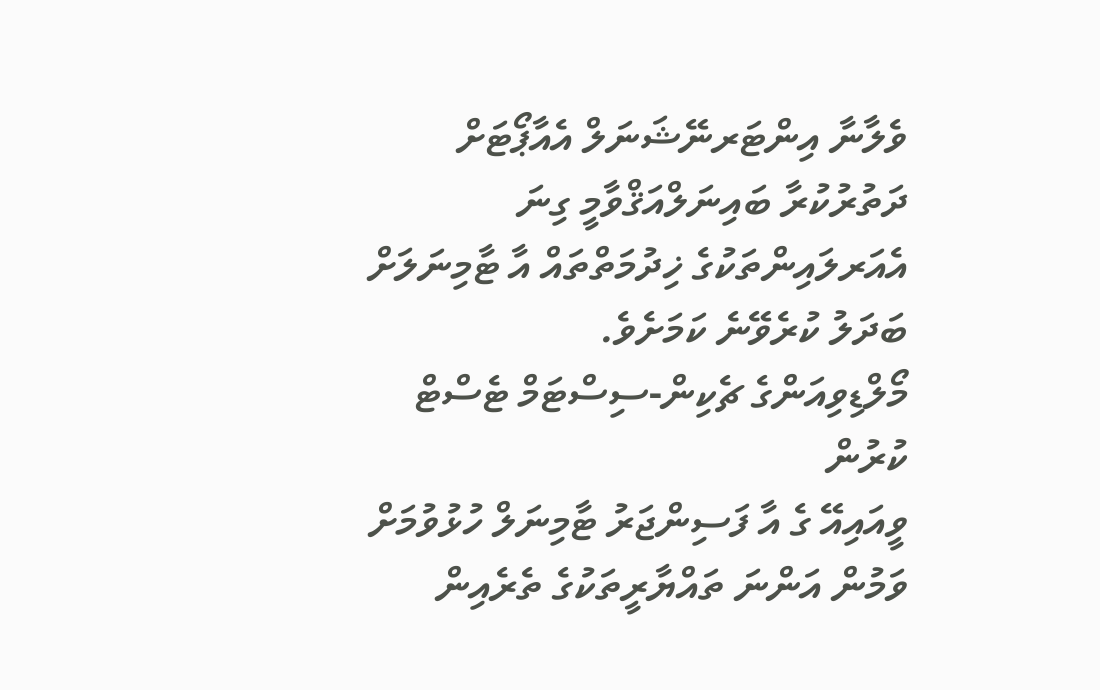ވެލާނާ އިންޓަރނޭޝަނަލް އެއާޕޯޓަށް ދަތުރުކުރާ ބައިނަލްއަޤްވާމީ ގިނަ އެއަރލައިންތަކުގެ ޚިދުމަތްތައް އާ ޓާމިނަލަށް ބަދަލު ކުރެވޭނެ ކަމަށެވެ.
މޯލްޑިވިއަންގެ ޗެކިން-ސިސްޓަމް ޓެސްޓް ކުރުން
ވީއައިއޭ ގެ އާ ފަސިންޖަރު ޓާމިނަލް ހުޅުވުމަށް ވަމުން އަންނަ ތައްޔާރީތަކުގެ ތެރެއިން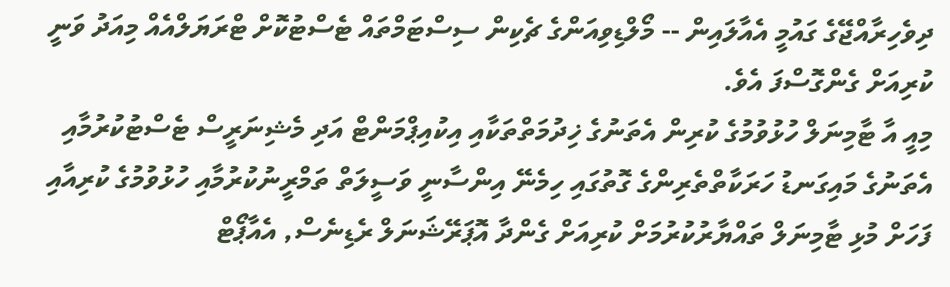ދިވެހިރާއްޖޭގެ ގައުމީ އެއާލައިން -- މޯލްޑިވިއަންގެ ޗެކިން ސިސްޓަމްތައް ޓެސްޓުކޮށް ޓްރަޔަލްއެއް މިއަދު ވަނީ ކުރިއަށް ގެންގޮސްފަ އެވެ.
މިއީ އާ ޓާމިނަލް ހުޅުވުމުގެ ކުރިން އެތަނުގެ ޚިދުމަތްތަކާއި އިކުއިޕްމަންޓް އަދި މެޝިނަރީސް ޓެސްޓުކުރުމާއި އެތަނުގެ މައިގަނޑު ހަރަކާތްތެރިންގެ ގޮތުގައި ހިމެނޭ އިންސާނީ ވަސީލަތް ތަމްރީނުކުރުމާއި ހުޅުވުމުގެ ކުރިއާއި ފަހަށް މުޅި ޓާމިނަލް ތައްޔާރުކުރުމަށް ކުރިއަށް ގެންދާ އޮޕަރޭޝަނަލް ރެޑިނެސް, އެއާޕޯޓް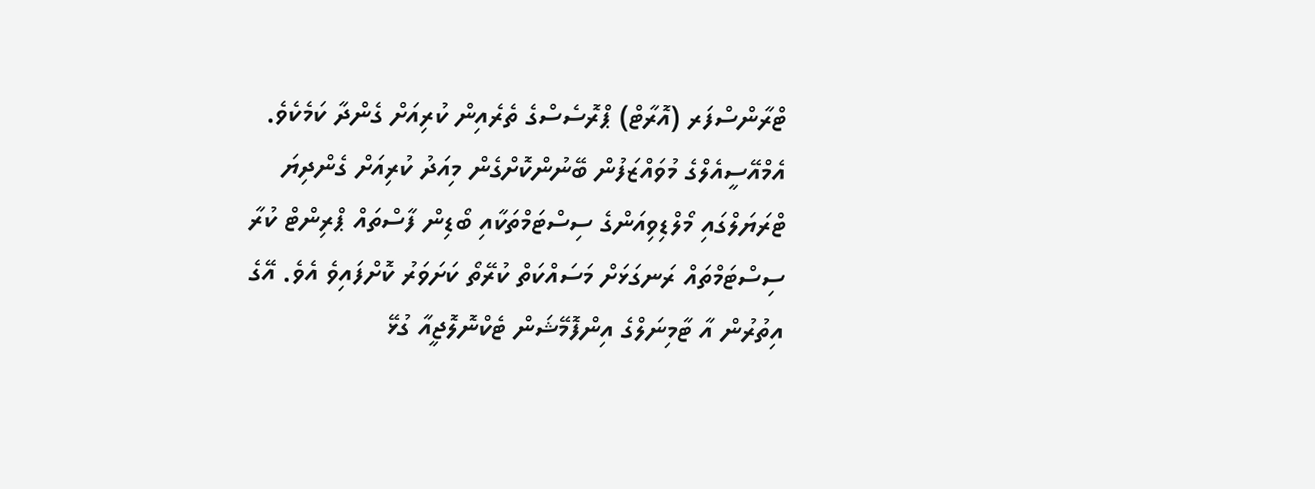ޓްރާންސްފަރ (އޮރާޓް) ޕްރޮސެސްގެ ތެރެއިން ކުރިއަށް ގެންދާ ކަމެކެވެ.
އެމްއޭސީއެލްގެ މުވައްޒަފުން ބޭނުންކޮށްގެން މިއަދު ކުރިއަށް ގެންދިޔަ ޓްރަޔަލްގައި މޯލްޑިވިއަންގެ ސިސްޓަމްތަކާއި ބޯޑިން ފާސްތައް ޕްރިންޓް ކުރާ ސިސްޓަމްތައް ރަނގަޅަށް މަސައްކަތް ކުރޭތޯ ކަށަވަރު ކޮށްފައިވެ އެވެ. އޭގެ އިތުރުން އާ ޓާމިނަލްގެ އިންފޮމޭޝަން ޓެކްނޮލޮޖީއާ ގުޅޭ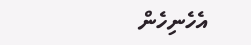އެހެނިހެން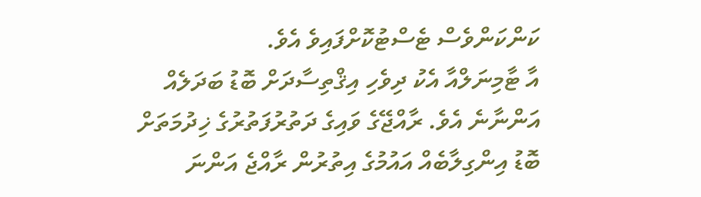ކަންކަންވެސް ޓެސްޓުކޮށްފައިވެ އެވެ.
އާ ޓާމިނަލްއާ އެކު ދިވެހި އިޤްތިސާދަށް ބޮޑު ބަދަލެއް އަންނާނެ އެވެ. ރާއްޖޭގެ ވައިގެ ދަތުރުފަތުރުގެ ޚިދުމަތަށް ބޮޑު އިންގިލާބެއް އައުމުގެ އިތުރުން ރާއްޖެ އަންނަ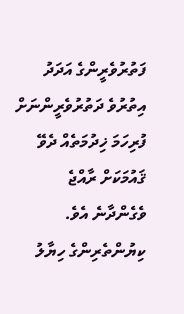ފަތުރުވެރީންގެ އަދަދު އިތުރުވެ ދަތުރުވެރީންނަށް ފުރިހަމަ ޚިދުމަތެއް ދެވޭ ޤައުމަކަށް ރާއްޖެ ވެގެންދާނެ އެވެ.
ކިޔުންތެރިންގެ ހިޔާލު